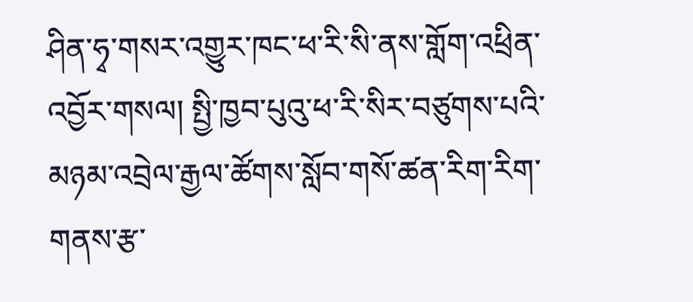ཤིན་ཧྭ་གསར་འགྱུར་ཁང་ཕ་རི་སི་ནས་གློག་འཕྲིན་འབྱོར་གསལ། སྤྱི་ཁྱབ་པུའུ་ཕ་རི་སིར་བཙུགས་པའི་མཉམ་འབྲེལ་རྒྱལ་ཚོགས་སློབ་གསོ་ཚན་རིག་རིག་གནས་རྩ་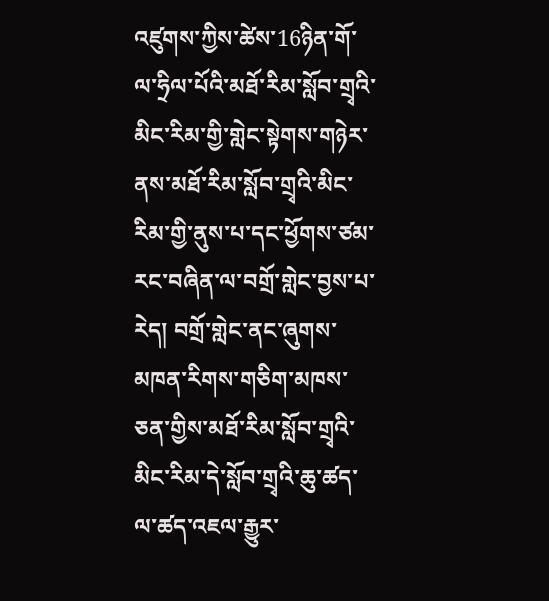འཛུགས་ཀྱིས་ཚེས་16ཉིན་གོ་ལ་ཧྲིལ་པོའི་མཐོ་རིམ་སློབ་གྲྭའི་མིང་རིམ་གྱི་གླེང་སྟེགས་གཉེར་ནས་མཐོ་རིམ་སློབ་གྲྭའི་མིང་རིམ་གྱི་ནུས་པ་དང་ཕྱོགས་ཙམ་རང་བཞིན་ལ་བགྲོ་གླེང་བྱས་པ་རེད། བགྲོ་གླེང་ནང་ཞུགས་མཁན་རིགས་གཅིག་མཁས་ཅན་གྱིས་མཐོ་རིམ་སློབ་གྲྭའི་མིང་རིམ་དེ་སློབ་གྲྭའི་ཆུ་ཚད་ལ་ཚད་འཇལ་རྒྱུར་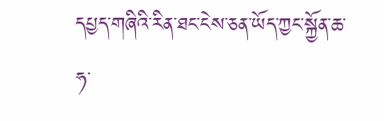དཔྱད་གཞིའི་རིན་ཐང་ངེས་ཅན་ཡོད་ཀྱང་སྐྱོན་ཆ་ཧ་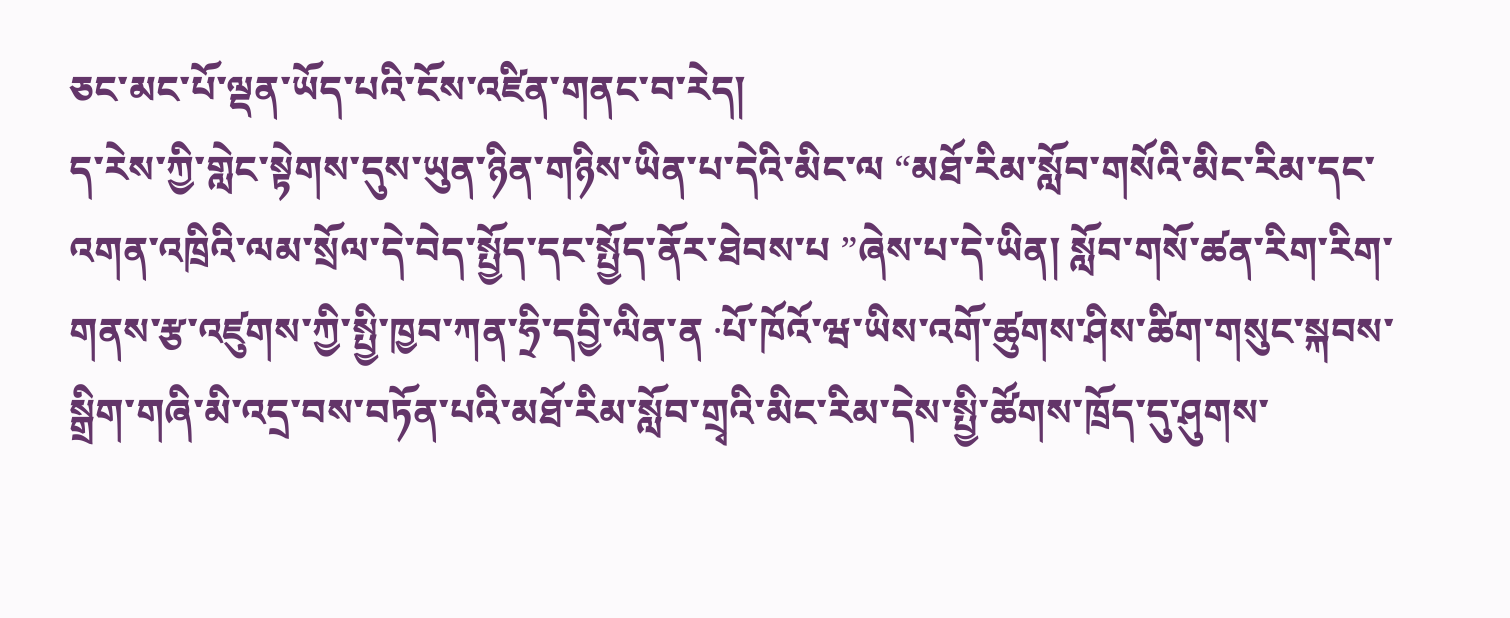ཅང་མང་པོ་ལྡན་ཡོད་པའི་ངོས་འཛིན་གནང་བ་རེད།
ད་རེས་ཀྱི་གླེང་སྟེགས་དུས་ཡུན་ཉིན་གཉིས་ཡིན་པ་དེའི་མིང་ལ “མཐོ་རིམ་སློབ་གསོའི་མིང་རིམ་དང་འགན་འཁྲིའི་ལམ་སྲོལ་དེ་བེད་སྤྱོད་དང་སྤྱོད་ནོར་ཐེབས་པ ”ཞེས་པ་དེ་ཡིན། སློབ་གསོ་ཚན་རིག་རིག་གནས་རྩ་འཛུགས་ཀྱི་སྤྱི་ཁྱབ་ཀན་ཧྲི་དབྱི་ལིན་ན ·པོ་ཁོའོ་ཝ་ཡིས་འགོ་ཚུགས་ཤིས་ཚིག་གསུང་སྐབས་སྒྲིག་གཞི་མི་འདྲ་བས་བཏོན་པའི་མཐོ་རིམ་སློབ་གྲྭའི་མིང་རིམ་དེས་སྤྱི་ཚོགས་ཁྲོད་དུ་ཤུགས་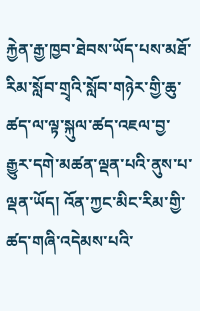རྐྱེན་རྒྱ་ཁྱབ་ཐེབས་ཡོད་པས་མཐོ་རིམ་སློབ་གྲྭའི་སློབ་གཉེར་གྱི་ཆུ་ཚད་ལ་ལྟ་སྐུལ་ཚད་འཇལ་བྱ་རྒྱུར་དགེ་མཚན་ལྡན་པའི་ནུས་པ་ལྡན་ཡོད། འོན་ཀྱང་མིང་རིམ་གྱི་ཚད་གཞི་འདེམས་པའི་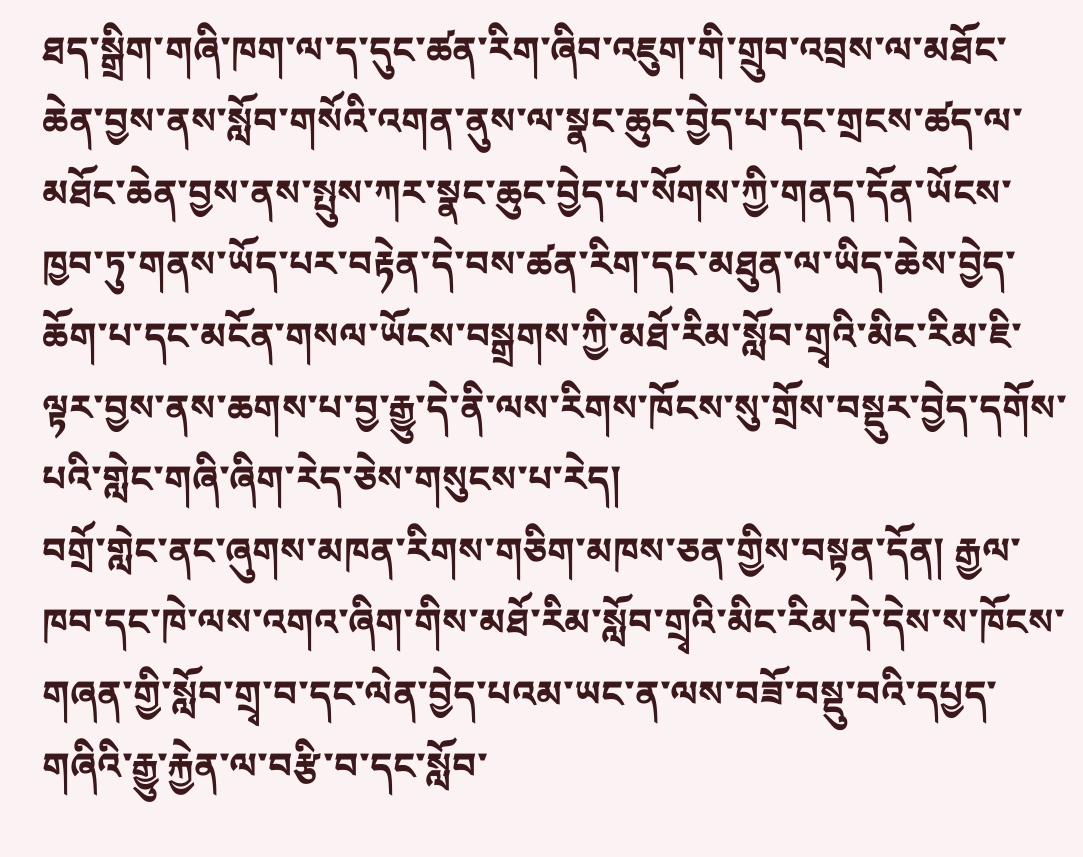ཐད་སྒྲིག་གཞི་ཁག་ལ་ད་དུང་ཚན་རིག་ཞིབ་འཇུག་གི་གྲུབ་འབྲས་ལ་མཐོང་ཆེན་བྱས་ནས་སློབ་གསོའི་འགན་ནུས་ལ་སྣང་ཆུང་བྱེད་པ་དང་གྲངས་ཚད་ལ་མཐོང་ཆེན་བྱས་ནས་སྤུས་ཀར་སྣང་ཆུང་བྱེད་པ་སོགས་ཀྱི་གནད་དོན་ཡོངས་ཁྱབ་ཏུ་གནས་ཡོད་པར་བརྟེན་དེ་བས་ཚན་རིག་དང་མཐུན་ལ་ཡིད་ཆེས་བྱེད་ཆོག་པ་དང་མངོན་གསལ་ཡོངས་བསྒྲགས་ཀྱི་མཐོ་རིམ་སློབ་གྲྭའི་མིང་རིམ་ཇི་ལྟར་བྱས་ནས་ཆགས་པ་བྱ་རྒྱུ་དེ་ནི་ལས་རིགས་ཁོངས་སུ་གྲོས་བསྡུར་བྱེད་དགོས་པའི་གླེང་གཞི་ཞིག་རེད་ཅེས་གསུངས་པ་རེད།
བགྲོ་གླེང་ནང་ཞུགས་མཁན་རིགས་གཅིག་མཁས་ཅན་གྱིས་བསྟན་དོན། རྒྱལ་ཁབ་དང་ཁེ་ལས་འགའ་ཞིག་གིས་མཐོ་རིམ་སློབ་གྲྭའི་མིང་རིམ་དེ་དེས་ས་ཁོངས་གཞན་གྱི་སློབ་གྲྭ་བ་དང་ལེན་བྱེད་པའམ་ཡང་ན་ལས་བཟོ་བསྡུ་བའི་དཔྱད་གཞིའི་རྒྱུ་རྐྱེན་ལ་བརྩི་བ་དང་སློབ་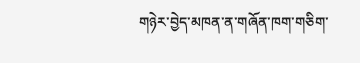གཉེར་བྱེད་མཁན་ན་གཞོན་ཁག་གཅིག་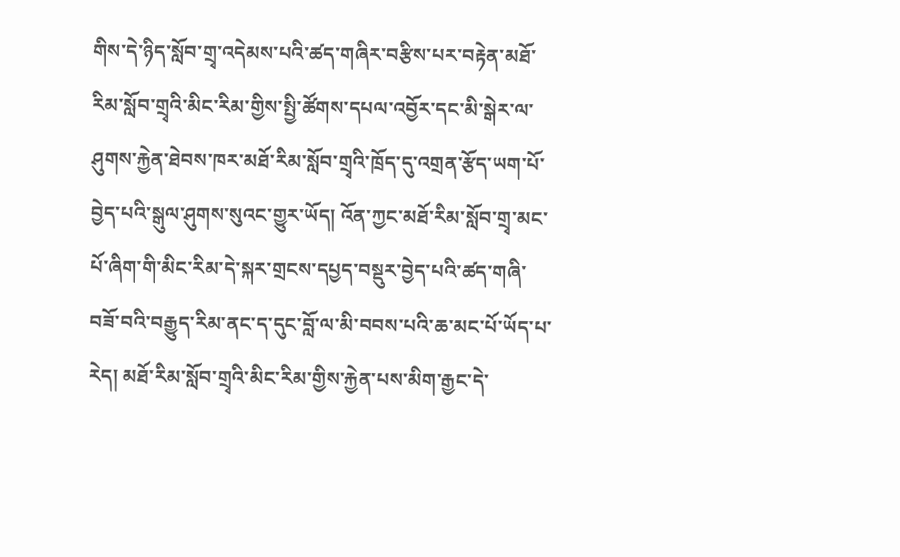གིས་དེ་ཉིད་སློབ་གྲྭ་འདེམས་པའི་ཚད་གཞིར་བརྩིས་པར་བརྟེན་མཐོ་རིམ་སློབ་གྲྭའི་མིང་རིམ་གྱིས་སྤྱི་ཚོགས་དཔལ་འབྱོར་དང་མི་སྒེར་ལ་ཤུགས་རྐྱེན་ཐེབས་ཁར་མཐོ་རིམ་སློབ་གྲྭའི་ཁྲོད་དུ་འགྲན་རྩོད་ཡག་པོ་བྱེད་པའི་སྒུལ་ཤུགས་སུའང་གྱུར་ཡོད། འོན་ཀྱང་མཐོ་རིམ་སློབ་གྲྭ་མང་པོ་ཞིག་གི་མིང་རིམ་དེ་སྐར་གྲངས་དཔྱད་བསྡུར་བྱེད་པའི་ཚད་གཞི་བཟོ་བའི་བརྒྱུད་རིམ་ནང་ད་དུང་བློ་ལ་མི་བབས་པའི་ཆ་མང་པོ་ཡོད་པ་རེད། མཐོ་རིམ་སློབ་གྲྭའི་མིང་རིམ་གྱིས་རྐྱེན་པས་མིག་རྒྱང་དེ་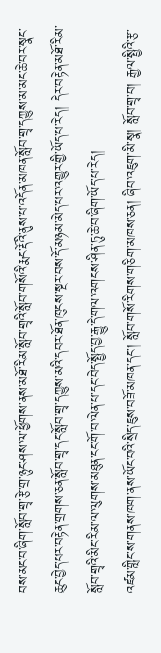བས་མང་བ་ཞིག་སློབ་གྲྭ་རྩེ་གྲ་ཉུང་ཤས་ལ་ཕྱོགས་ནས་མཐོ་རིམ་སློབ་གྲྭའི་སློབ་གསོའི་རྨང་རྡོའི་ནུས་པ་འདོན་མཁན་སློབ་གྲྭ་དཀྱུས་མ་མང་ཆེ་བར་སྣང་ཆུང་བྱེད་པར་བརྟེན་གྲགས་ཅན་སློབ་གྲྭ་དང་སློབ་གྲྭ་དཀྱུས་མའི་དབར་ཐོན་ཁུངས་སྔར་བས་དོ་མཉམ་མེད་པར་འགྱུར་གྱི་ཡོད་པ་རེད། དེར་བརྟེན་མཐོ་རིམ་སློབ་གྲྭའི་མིང་རིམ་ལ་ལུགས་མཐུན་ངང་གོ་བ་ལེན་པ་དང་བེད་སྤྱོད་བྱ་རྒྱུ་དེ་གལ་འགངས་ཤིན་ཏུ་ཆེ་བ་ཞིག་ཡོད་པ་རེད།
འཛམ་གླིང་ས་གནས་ཁག་ནས་ཡོང་བའི་སྲིད་ཇུས་བཟོ་མཁན་དང་། སློབ་གསོ་རིགས་གཅིག་མཁས་ཅན། ཞིབ་འཇུག་མི་སྣ། སློབ་གྲྭ་བ། རྒྱལ་སྤྱིའི་རྩ་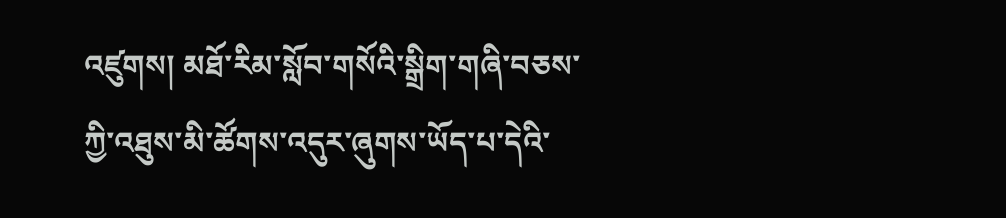འཛུགས། མཐོ་རིམ་སློབ་གསོའི་སྒྲིག་གཞི་བཅས་ཀྱི་འཐུས་མི་ཚོགས་འདུར་ཞུགས་ཡོད་པ་དེའི་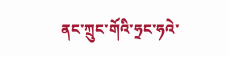ནང་ཀྲུང་གོའི་ཧྲང་ཧའེ་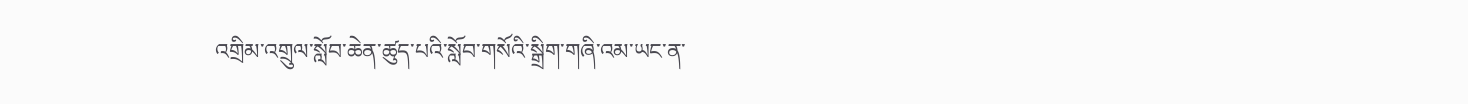འགྲིམ་འགྲུལ་སློབ་ཆེན་ཚུད་པའི་སློབ་གསོའི་སྒྲིག་གཞི་འམ་ཡང་ན་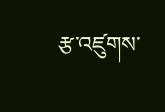རྩ་འཛུགས་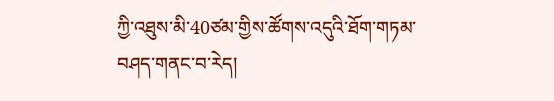ཀྱི་འཐུས་མི་40ཙམ་གྱིས་ཚོགས་འདུའི་ཐོག་གཏམ་བཤད་གནང་བ་རེད།